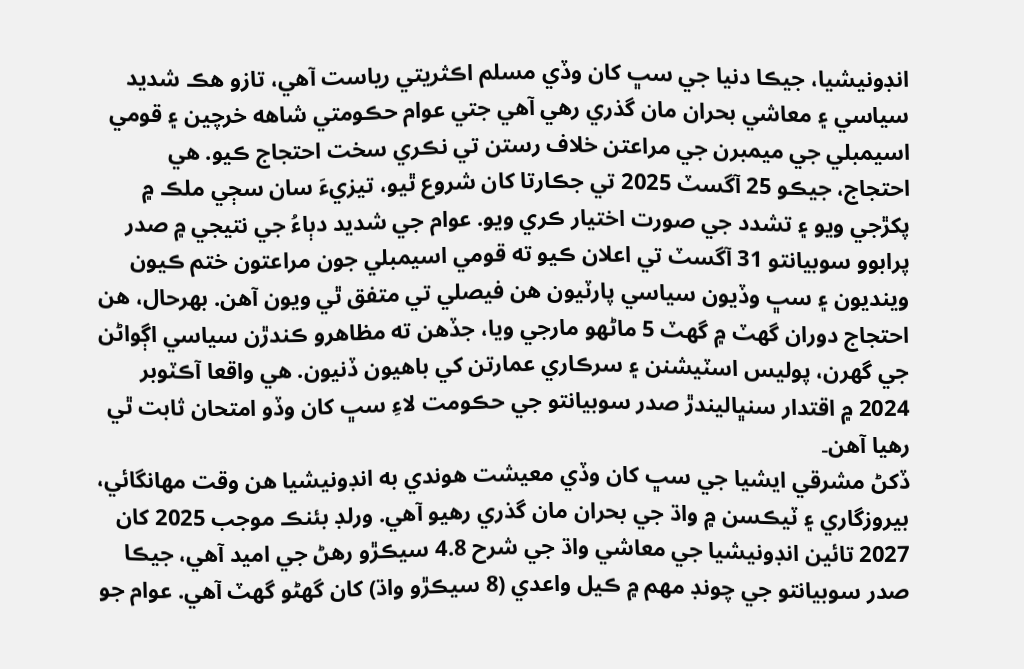انڊونيشيا، جيڪا دنيا جي سڀ کان وڏي مسلم اڪثريتي رياست آهي، تازو هڪ شديد سياسي ۽ معاشي بحران مان گذري رھي آھي جتي عوام حڪومتي شاهه خرچين ۽ قومي اسيمبلي جي ميمبرن جي مراعتن خلاف رستن تي نڪري سخت احتجاج ڪيو. هي احتجاج، جيڪو 25 آگسٽ 2025 تي جڪارتا کان شروع ٿيو، تيزيءَ سان سڄي ملڪ ۾ پکڙجي ويو ۽ تشدد جي صورت اختيار ڪري ويو. عوام جي شديد دٻاءُ جي نتيجي ۾ صدر پرابوو سوبيانتو 31 آگسٽ تي اعلان ڪيو ته قومي اسيمبلي جون مراعتون ختم ڪيون وينديون ۽ سڀ وڏيون سياسي پارٽيون هن فيصلي تي متفق ٿي ويون آهن. بهرحال، هن احتجاج دوران گهٽ ۾ گهٽ 5 ماڻهو مارجي ويا، جڏهن ته مظاهرو ڪندڙن سياسي اڳواڻن جي گهرن، پوليس اسٽيشنن ۽ سرڪاري عمارتن کي باهيون ڏنيون. هي واقعا آڪٽوبر 2024 ۾ اقتدار سنڀاليندڙ صدر سوبيانتو جي حڪومت لاءِ سڀ کان وڏو امتحان ثابت ٿي رهيا آهن۔
ڏکڻ مشرقي ايشيا جي سڀ کان وڏي معيشت هوندي به انڊونيشيا هن وقت مهانگائي، بيروزگاري ۽ ٽيڪسن ۾ واڌ جي بحران مان گذري رهيو آهي. ورلڊ بئنڪ موجب 2025 کان 2027 تائين انڊونيشيا جي معاشي واڌ جي شرح 4.8 سيڪڙو رهڻ جي اميد آهي، جيڪا صدر سوبيانتو جي چونڊ مهم ۾ ڪيل واعدي (8 سيڪڙو واڌ) کان گهڻو گهٽ آهي. عوام جو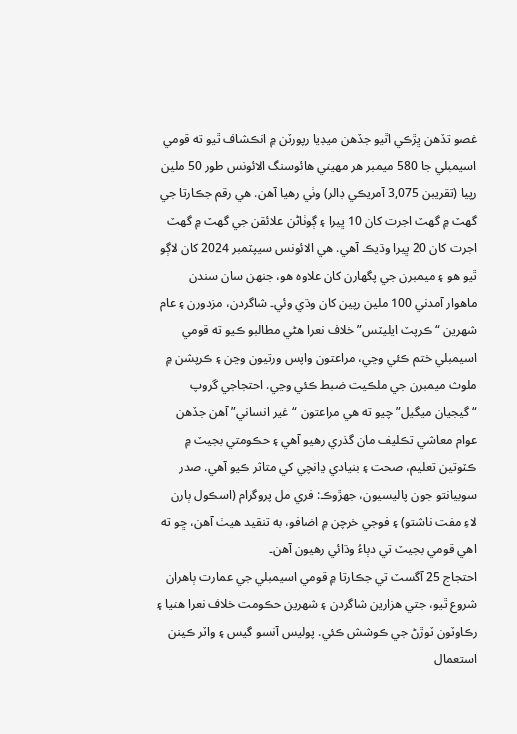غصو تڏهن ڀڙڪي اٿيو جڏهن ميڊيا رپورٽن ۾ انڪشاف ٿيو ته قومي اسيمبلي جا 580 ميمبر هر مهيني هائوسنگ الائونس طور 50 ملين رپيا (تقريبن 3,075 آمريڪي ڊالر) وٺي رهيا آهن. هي رقم جڪارتا جي گهٽ ۾ گهٽ اجرت کان 10 ڀيرا ۽ ڳوٺاڻن علائقن جي گهٽ ۾ گهٽ اجرت کان 20 ڀيرا وڌيڪ آهي. هي الائونس سيپٽمبر 2024 کان لاڳو ٿيو هو ۽ ميمبرن جي پگهارن کان علاوه هو، جنهن سان سندن ماھوار آمدني 100 ملين رپين کان وڌي وئي۔ شاگردن، مزدورن ۽ عام شهرين “ڪرپٽ ايليٽس” خلاف نعرا هڻي مطالبو ڪيو ته قومي اسيمبلي ختم ڪئي وڃي، مراعتون واپس ورتيون وڃن ۽ ڪرپشن ۾ ملوث ميمبرن جي ملڪيت ضبط ڪئي وڃي. احتجاجي گروپ “گيجيان ميگيل” چيو ته هي مراعتون “غير انساني” آهن جڏهن عوام معاشي تڪليف مان گذري رهيو آهي ۽ حڪومتي بجيٽ ۾ ڪٽوتين تعليم، صحت ۽ بنيادي ڍانچي کي متاثر ڪيو آهي. صدر سوبيانتو جون پاليسيون، جهڙوڪ: فري مل پروگرام (اسڪول ٻارن لاءِ مفت ناشتو) ۽ فوجي خرچن ۾ اضافو، به تنقيد هيٺ آهن، ڇو ته اهي قومي بجيٽ تي دٻاءُ وڌائي رهيون آهن۔
احتجاج 25 آگسٽ تي جڪارتا ۾ قومي اسيمبلي جي عمارت ٻاهران شروع ٿيو، جتي هزارين شاگردن ۽ شهرين حڪومت خلاف نعرا هنيا ۽ رڪاوٽون ٽوڙڻ جي ڪوشش ڪئي. پوليس آنسو گيس ۽ واٽر ڪينن استعمال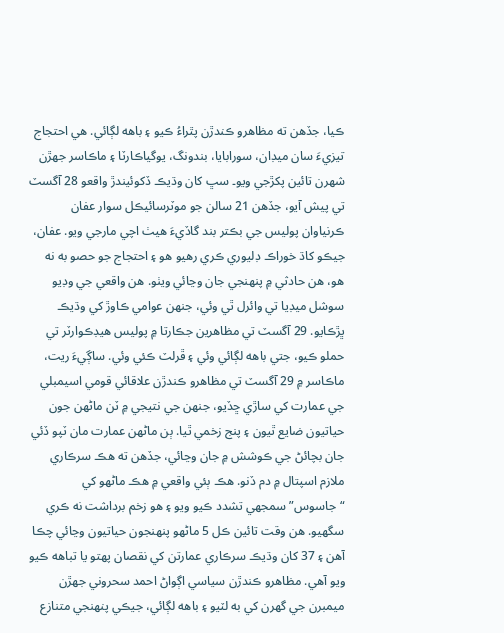ڪيا، جڏهن ته مظاهرو ڪندڙن پٿراءُ ڪيو ۽ باهه لڳائي. هي احتجاج تيزيءَ سان ميڊان، سورابايا، بندونگ، يوگياڪارٽا ۽ ماڪاسر جهڙن شهرن تائين پکڙجي ويو۔ سڀ کان وڌيڪ ڏکوئيندڙ واقعو 28 آگسٽ تي پيش آيو، جڏهن 21 سالن جو موٽرسائيڪل سوار عفان ڪرنياوان پوليس جي بڪتر بند گاڏيءَ هيٺ اچي مارجي ويو. عفان، جيڪو کاڌ خوراڪ ڊليوري ڪري رهيو هو ۽ احتجاج جو حصو به نه هو، هن حادثي ۾ پنهنجي جان وڃائي ويٺو. هن واقعي جي وڊيو سوشل ميڊيا تي وائرل ٿي وئي، جنهن عوامي ڪاوڙ کي وڌيڪ ڀڙڪايو. 29 آگسٽ تي مظاهرين جڪارتا ۾ پوليس هيڊڪوارٽر تي حملو ڪيو، جتي باهه لڳائي وئي ۽ ڦرلٽ ڪئي وئي. ساڳيءَ ريت، ماڪاسر ۾ 29 آگسٽ تي مظاهرو ڪندڙن علاقائي قومي اسيمبلي جي عمارت کي ساڙي ڇڏيو، جنهن جي نتيجي ۾ ٽن ماڻهن جون حياتيون ضايع ٿيون ۽ پنج زخمي ٿيا. ٻن ماڻهن عمارت مان ٽپو ڏئي جان بچائڻ جي ڪوشش ۾ جان وڃائي، جڏهن ته هڪ سرڪاري ملازم اسپتال ۾ دم ڏنو. هڪ ٻئي واقعي ۾ هڪ ماڻهو کي “جاسوس” سمجهي تشدد ڪيو ويو ۽ هو زخم برداشت نه ڪري سگهيو. هن وقت تائين ڪل 5 ماڻهو پنهنجون حياتيون وڃائي چڪا آهن ۽ 37 کان وڌيڪ سرڪاري عمارتن کي نقصان پهتو يا تباهه ڪيو ويو آهي. مظاهرو ڪندڙن سياسي اڳواڻ احمد سحروني جهڙن ميمبرن جي گهرن کي به لٽيو ۽ باهه لڳائي، جيڪي پنهنجي متنازع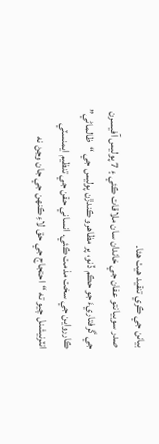بيانن جي ڪري تنقيد هيٺ هئا۔
صدر سوبيانتو عفان جي خاندان سان ملاقات ڪئي ۽ 7 پوليس آفيسرن جي گرفتاريءَ جو حڪم ڏنو، پر مظاهرو ڪندڙن پوليس جي “ظالماڻي” ڪاررواين جي سخت مذمت ڪئي. انساني حقن جي تنظيم ايمنسٽي انٽرنيشنل چيو ته “احتجاج جي حق لاءِ ڪنهن جي جان وڃڻ نه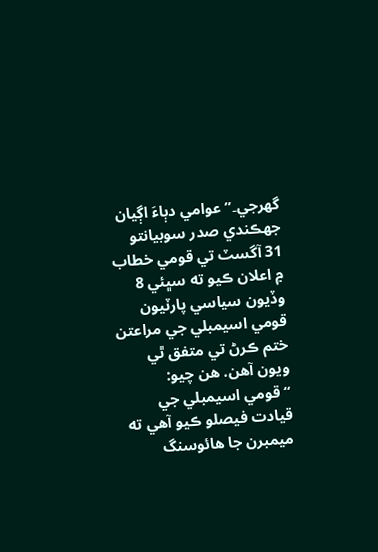گهرجي۔” عوامي دٻاءَ اڳيان جهڪندي صدر سوبيانتو 31 آگسٽ تي قومي خطاب ۾ اعلان ڪيو ته سڀئي 8 وڏيون سياسي پارٽيون قومي اسيمبلي جي مراعتن ختم ڪرڻ تي متفق ٿي ويون آهن. هن چيو: “قومي اسيمبلي جي قيادت فيصلو ڪيو آهي ته ميمبرن جا هائوسنگ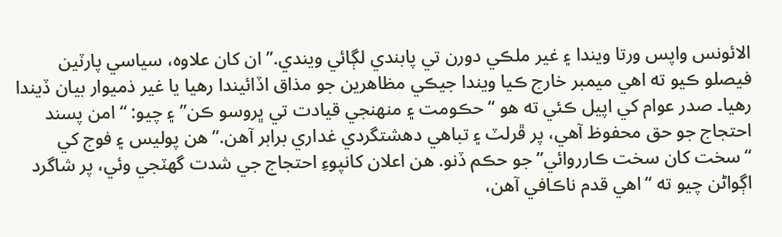الائونس واپس ورتا ويندا ۽ غير ملڪي دورن تي پابندي لڳائي ويندي.” ان کان علاوه، سياسي پارٽين فيصلو ڪيو ته اهي ميمبر خارج ڪيا ويندا جيڪي مظاهرين جو مذاق اڏائيندا رهيا يا غير ذميوار بيان ڏيندا رهيا۔ صدر عوام کي اپيل ڪئي ته هو “حڪومت ۽ منهنجي قيادت تي ڀروسو ڪن” ۽ چيو: “امن پسند احتجاج جو حق محفوظ آهي، پر ڦرلٽ ۽ تباھي دهشتگردي غداري برابر آهن.” هن پوليس ۽ فوج کي “سخت کان سخت ڪارروائي” جو حڪم ڏنو. هن اعلان کانپوءِ احتجاج جي شدت گهٽجي وئي، پر شاگرد اڳواڻن چيو ته “اهي قدم ناڪافي آهن،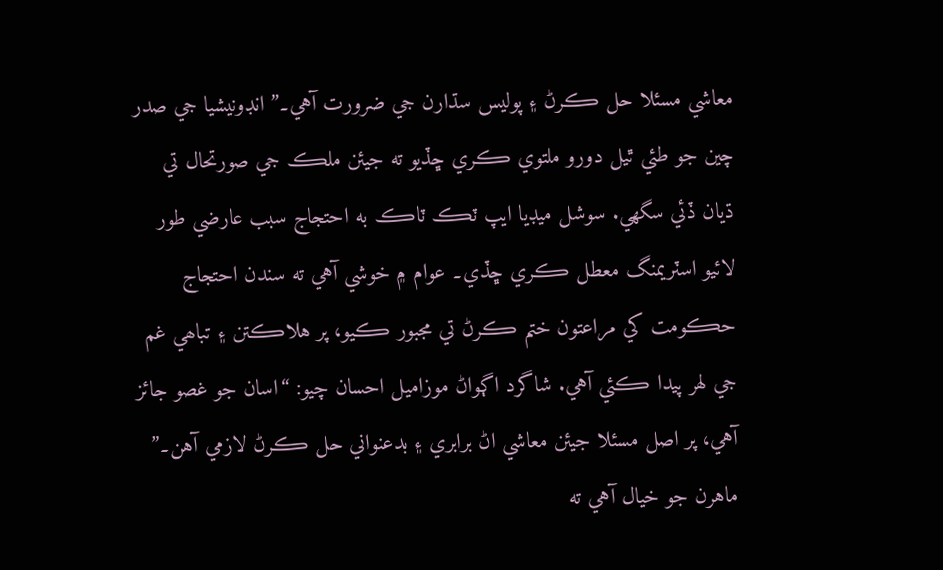معاشي مسئلا حل ڪرڻ ۽ پوليس سڌارن جي ضرورت آهي۔” انڊونيشيا جي صدر چين جو طئي ٿيل دورو ملتوي ڪري ڇڏيو ته جيئن ملڪ جي صورتحال تي ڌيان ڏئي سگهي. سوشل ميڊيا ايپ ٽڪ ٽاڪ به احتجاج سبب عارضي طور لائيو اسٽريمنگ معطل ڪري ڇڏي۔ عوام ۾ خوشي آهي ته سندن احتجاج حڪومت کي مراعتون ختم ڪرڻ تي مجبور ڪيو، پر هلاڪتن ۽ تباھي غم جي لهر پيدا ڪئي آهي. شاگرد اڳواڻ موزاميل احسان چيو: “اسان جو غصو جائز آهي، پر اصل مسئلا جيئن معاشي اڻ برابري ۽ بدعنواني حل ڪرڻ لازمي آهن۔” ماهرن جو خيال آهي ته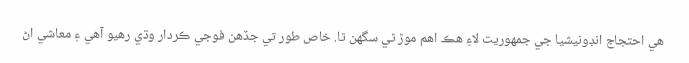هي احتجاج انڊونيشيا جي جمهوريت لاءِ هڪ اهم موڙ ٿي سگهن ٿا. خاص طور تي جڏهن فوجي ڪردار وڌي رهيو آهي ۽ معاشي اڻ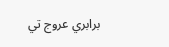برابري عروج تي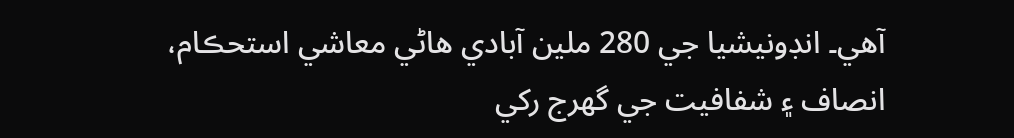آهي۔ انڊونيشيا جي 280 ملين آبادي هاڻي معاشي استحڪام، انصاف ۽ شفافيت جي گهرج رکي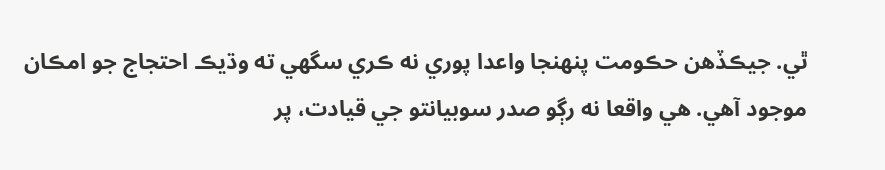ٿي. جيڪڏهن حڪومت پنهنجا واعدا پوري نه ڪري سگهي ته وڌيڪ احتجاج جو امڪان موجود آهي. هي واقعا نه رڳو صدر سوبيانتو جي قيادت، پر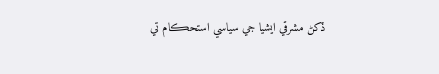ڏکڻ مشرقي ايشيا جي سياسي استحڪام تي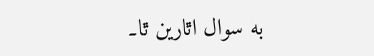به سوال اٿارين ٿا۔